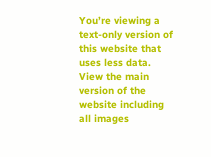You’re viewing a text-only version of this website that uses less data. View the main version of the website including all images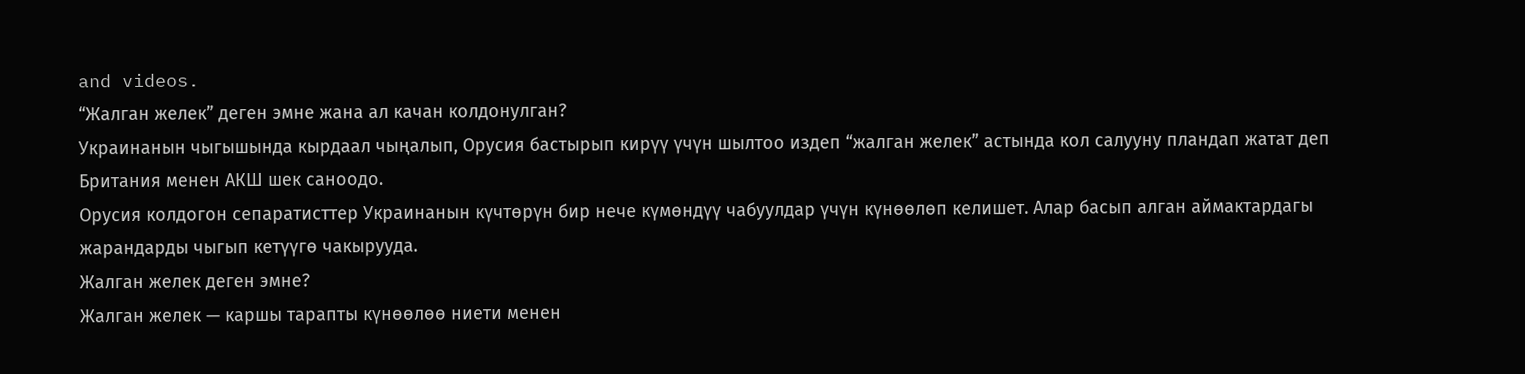and videos.
“Жалган желек” деген эмне жана ал качан колдонулган?
Украинанын чыгышында кырдаал чыңалып, Орусия бастырып кирүү үчүн шылтоо издеп “жалган желек” астында кол салууну пландап жатат деп Британия менен АКШ шек саноодо.
Орусия колдогон сепаратисттер Украинанын күчтөрүн бир нече күмөндүү чабуулдар үчүн күнөөлөп келишет. Алар басып алган аймактардагы жарандарды чыгып кетүүгө чакырууда.
Жалган желек деген эмне?
Жалган желек — каршы тарапты күнөөлөө ниети менен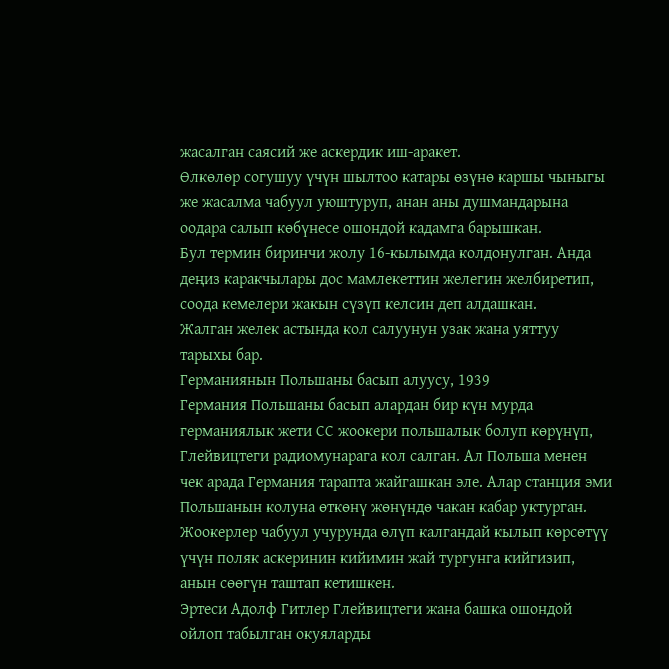жасалган саясий же аскердик иш-аракет.
Өлкөлөр согушуу үчүн шылтоо катары өзүнө каршы чыныгы же жасалма чабуул уюштуруп, анан аны душмандарына оодара салып көбүнесе ошондой кадамга барышкан.
Бул термин биринчи жолу 16-кылымда колдонулган. Анда деңиз каракчылары дос мамлекеттин желегин желбиретип, соода кемелери жакын сүзүп келсин деп алдашкан.
Жалган желек астында кол салуунун узак жана уяттуу тарыхы бар.
Германиянын Польшаны басып алуусу, 1939
Германия Польшаны басып алардан бир күн мурда германиялык жети СС жоокери польшалык болуп көрүнүп, Глейвицтеги радиомунарага кол салган. Ал Польша менен чек арада Германия тарапта жайгашкан эле. Алар станция эми Польшанын колуна өткөнү жөнүндө чакан кабар уктурган.
Жоокерлер чабуул учурунда өлүп калгандай кылып көрсөтүү үчүн поляк аскеринин кийимин жай тургунга кийгизип, анын сөөгүн таштап кетишкен.
Эртеси Адолф Гитлер Глейвицтеги жана башка ошондой ойлоп табылган окуяларды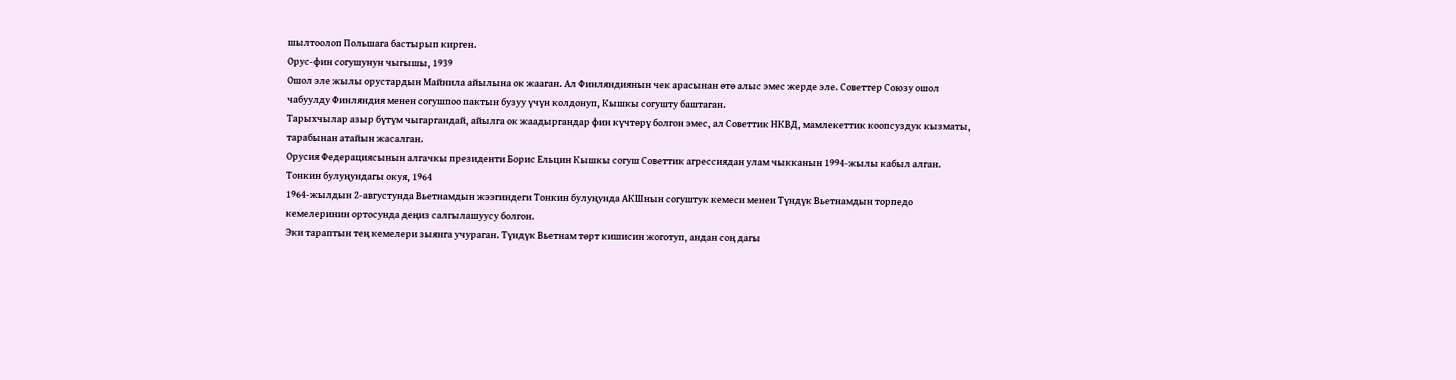шылтоолоп Польшага бастырып кирген.
Орус-фин согушунун чыгышы, 1939
Ошол эле жылы орустардын Майнила айылына ок жааган. Ал Финляндиянын чек арасынан өтө алыс эмес жерде эле. Советтер Союзу ошол чабуулду Финляндия менен согушпоо пактын бузуу үчүн колдонуп, Кышкы согушту баштаган.
Тарыхчылар азыр бүтүм чыгаргандай, айылга ок жаадыргандар фин күчтөрү болгон эмес, ал Советтик НКВД, мамлекеттик коопсуздук кызматы, тарабынан атайын жасалган.
Орусия Федерациясынын алгачкы президенти Борис Ельцин Кышкы согуш Советтик агрессиядан улам чыкканын 1994-жылы кабыл алган.
Тонкин булуңундагы окуя, 1964
1964-жылдын 2-августунда Вьетнамдын жээгиндеги Тонкин булуңунда АКШнын согуштук кемеси менен Түндүк Вьетнамдын торпедо кемелеринин ортосунда деңиз салгылашуусу болгон.
Эки тараптын тең кемелери зыянга учураган. Түндүк Вьетнам төрт кишисин жоготуп, андан соң дагы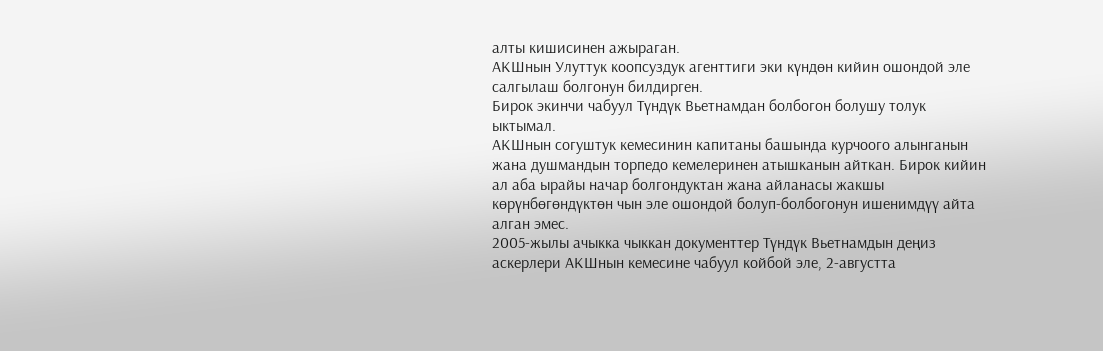алты кишисинен ажыраган.
АКШнын Улуттук коопсуздук агенттиги эки күндөн кийин ошондой эле салгылаш болгонун билдирген.
Бирок экинчи чабуул Түндүк Вьетнамдан болбогон болушу толук ыктымал.
АКШнын согуштук кемесинин капитаны башында курчоого алынганын жана душмандын торпедо кемелеринен атышканын айткан. Бирок кийин ал аба ырайы начар болгондуктан жана айланасы жакшы көрүнбөгөндүктөн чын эле ошондой болуп-болбогонун ишенимдүү айта алган эмес.
2005-жылы ачыкка чыккан документтер Түндүк Вьетнамдын деңиз аскерлери АКШнын кемесине чабуул койбой эле, 2-августта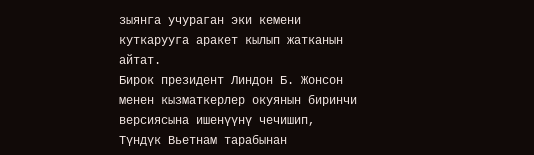зыянга учураган эки кемени куткарууга аракет кылып жатканын айтат.
Бирок президент Линдон Б. Жонсон менен кызматкерлер окуянын биринчи версиясына ишенүүнү чечишип, Түндүк Вьетнам тарабынан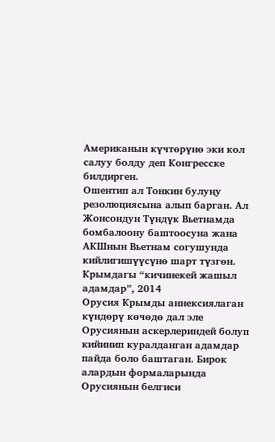Американын күчтөрүнө эки кол салуу болду деп Конгресске билдирген.
Ошентип ал Тонкин булуңу резолюциясына алып барган. Ал Жонсондун Түндүк Вьетнамда бомбалоону баштоосуна жана АКШнын Вьетнам согушунда кийлигишүүсүнө шарт түзгөн.
Крымдагы “кичинекей жашыл адамдар”, 2014
Орусия Крымды аннексиялаган күндөрү көчөдө дал эле Орусиянын аскерлериндей болуп кийинип куралданган адамдар пайда боло баштаган. Бирок алардын формаларында Орусиянын белгиси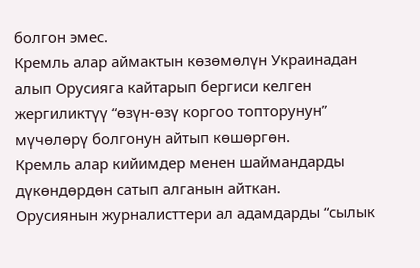болгон эмес.
Кремль алар аймактын көзөмөлүн Украинадан алып Орусияга кайтарып бергиси келген жергиликтүү “өзүн-өзү коргоо топторунун” мүчөлөрү болгонун айтып көшөргөн.
Кремль алар кийимдер менен шаймандарды дүкөндөрдөн сатып алганын айткан.
Орусиянын журналисттери ал адамдарды “сылык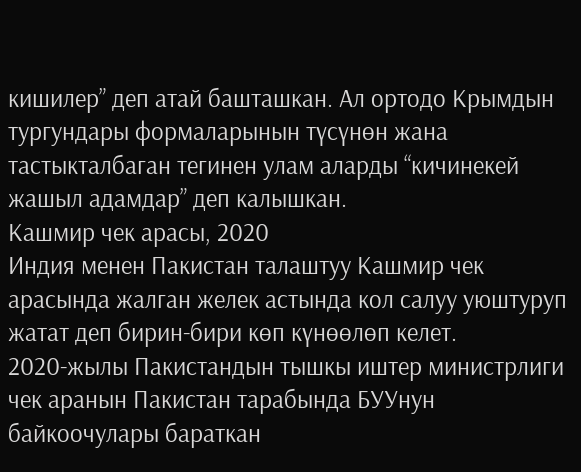кишилер” деп атай башташкан. Ал ортодо Крымдын тургундары формаларынын түсүнөн жана тастыкталбаган тегинен улам аларды “кичинекей жашыл адамдар” деп калышкан.
Кашмир чек арасы, 2020
Индия менен Пакистан талаштуу Кашмир чек арасында жалган желек астында кол салуу уюштуруп жатат деп бирин-бири көп күнөөлөп келет.
2020-жылы Пакистандын тышкы иштер министрлиги чек аранын Пакистан тарабында БУУнун байкоочулары бараткан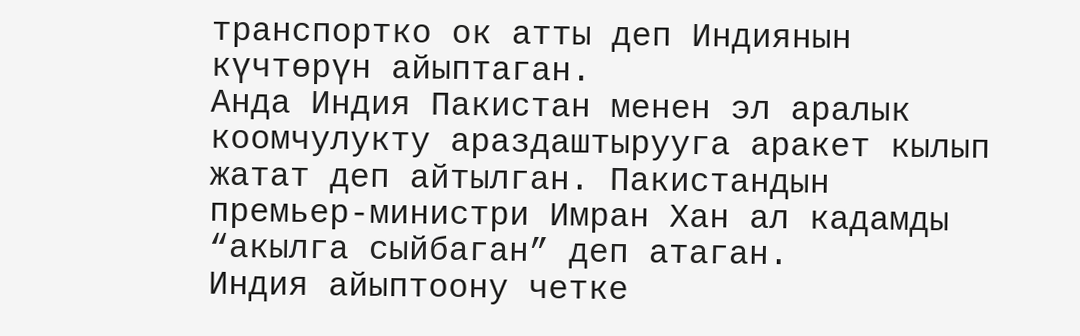транспортко ок атты деп Индиянын күчтөрүн айыптаган.
Анда Индия Пакистан менен эл аралык коомчулукту араздаштырууга аракет кылып жатат деп айтылган. Пакистандын премьер-министри Имран Хан ал кадамды “акылга сыйбаган” деп атаган.
Индия айыптоону четке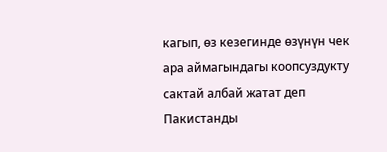кагып, өз кезегинде өзүнүн чек ара аймагындагы коопсуздукту сактай албай жатат деп Пакистанды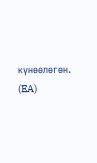күнөөлөгөн. (EA)